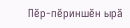Пĕр-пĕриншĕн ырă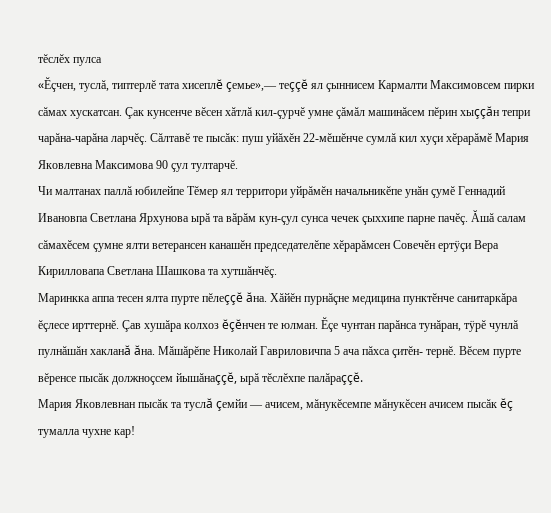тĕслĕх пулса
«Ĕçчен, туслă, типтерлĕ тата хисеплĕ çемье»,— теççĕ ял çыннисем Кармалти Максимовсем пирки сăмах хускатсан. Çак кунсенче вĕсен хăтлă кил-çурчĕ умне çăмăл машинăсем пĕрин хыççăн тепри чарăна-чарăна ларчĕç. Сăлтавĕ те пысăк: пуш уйăхĕн 22-мĕшĕнче сумлă кил хуçи хĕрарăмĕ Мария Яковлевна Максимова 90 çул тултарчĕ.
Чи малтанах паллă юбилейпе Тĕмер ял территори уйрăмĕн начальникĕпе унăн çумĕ Геннадий Ивановпа Светлана Ярхунова ырă та вăрăм кун-çул сунса чечек çыххипе парне пачĕç. Ăшă салам сăмахĕсем çумне ялти ветерансен канашĕн председателĕпе хĕрарăмсен Совечĕн ертÿçи Вера Кирилловапа Светлана Шашкова та хутшăнчĕç.
Маринкка аппа тесен ялта пурте пĕлеççĕ ăна. Хăйĕн пурнăçне медицина пунктĕнче санитаркăра ĕçлесе ирттернĕ. Çав хушăра колхоз ĕçĕнчен те юлман. Ĕçе чунтан парăнса тунăран, тÿрĕ чунлă пулнăшăн хакланă ăна. Мăшăрĕпе Николай Гавриловичпа 5 ача пăхса çитĕн- тернĕ. Вĕсем пурте вĕренсе пысăк должноçсем йышăнаççĕ, ырă тĕслĕхпе палăраççĕ.
Мария Яковлевнан пысăк та туслă çемйи — ачисем, мăнукĕсемпе мăнукĕсен ачисем пысăк ĕç тумалла чухне кар!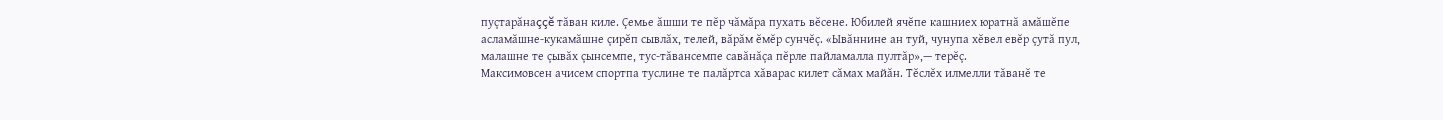пуçтарăнаççĕ тăван киле. Çемье ăшши те пĕр чăмăра пухать вĕсене. Юбилей ячĕпе кашниех юратнă амăшĕпе асламăшне-кукамăшне çирĕп сывлăх, телей, вăрăм ĕмĕр сунчĕç. «Ывăннине ан туй, чунупа хĕвел евĕр çутă пул, малашне те çывăх çынсемпе, тус-тăвансемпе савăнăçа пĕрле пайламалла пултăр»,— терĕç.
Максимовсен ачисем спортпа туслине те палăртса хăварас килет сăмах майăн. Тĕслĕх илмелли тăванĕ те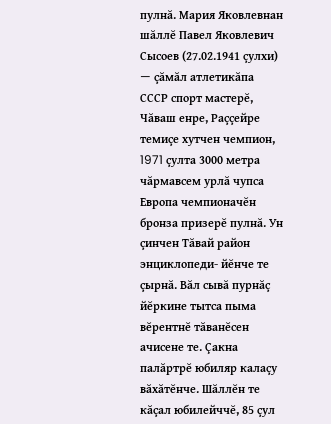пулнă. Мария Яковлевнан шăллĕ Павел Яковлевич Сысоев (27.02.1941 çулхи) — çăмăл атлетикăпа СССР спорт мастерĕ, Чăваш енре, Раççейре темиçе хутчен чемпион, 1971 çулта 3000 метра чăрмавсем урлă чупса Европа чемпионачĕн бронза призерĕ пулнă. Ун çинчен Тăвай район энциклопеди- йĕнче те çырнă. Вăл сывă пурнăç йĕркине тытса пыма вĕрентнĕ тăванĕсен ачисене те. Çакна палăртрĕ юбиляр калаçу вăхăтĕнче. Шăллĕн те кăçал юбилейччĕ, 85 çул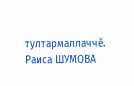тултармаллаччĕ.
Раиса ШУМОВА